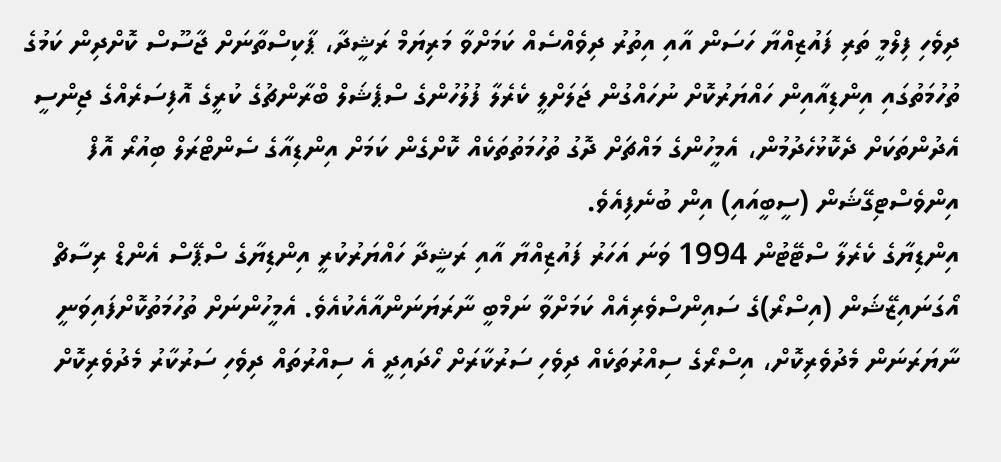ދިވެހި ފިލްމީ ތަރި ފައުޒިއްޔާ ހަސަން އާއި އިތުރު ދިވެއްސެއް ކަމަށްވާ މަރިޔަމް ރަޝީދާ، ޕާކިސްތާނަށް ޖާސޫސް ކޮށްދިން ކަމުގެ ތުހުމަތުގައި އިންޑިއާއިން ހައްޔަރުކޮށް ނުހައްގުން ޖަލަށްލީ ކެރެލާ ފުލުހުންގެ ސްޕެޝަލް ބްރާންޗުގެ ކުރީގެ އޮފިސަރެއްގެ ޖިންސީ އެދުންތަކަށް ދެކޮޅުހެދުމުން، އެމީހުންގެ މައްޗަށް ދޮގު ތުހުމަތުތަކެއް ކޮށްގެން ކަމަށް އިންޑިއާގެ ސެންޓްރަލް ބިއުރޯ އޮފް އިންވެސްޓިގޭޝަން (ސީބީއައި) އިން ބުނެފިއެވެ.
އިންޑިޔާގެ ކެރެލާ ސްޓޭޓުން 1994 ވަނަ އަހަރު ފައުޒިއްޔާ އާއި ރަޝީދާ ހައްޔަރުކުރީ އިންޑިޔާގެ ސްޕޭސް އެންޑް ރިސާޗް އޯގަނައިޒޭޝަން (އިސްރޯ)ގެ ސައިންސްވެރިއެއް ކަމަށްވާ ނަމްބީ ނާރަޔަނަންއާއެކުއެވެ. އެމީހުންނަށް ތުހުމަތުކޮށްފައިވަނީ ނާޔަރަނަން މެދުވެރިކޮށް، އިސްރޯގެ ސިއްރުތަކެއް ދިވެހި ސަރުކާރަށް ހޯދައިދީ އެ ސިއްރުތައް ދިވެހި ސަރުކާރު މެދުވެރިކޮށް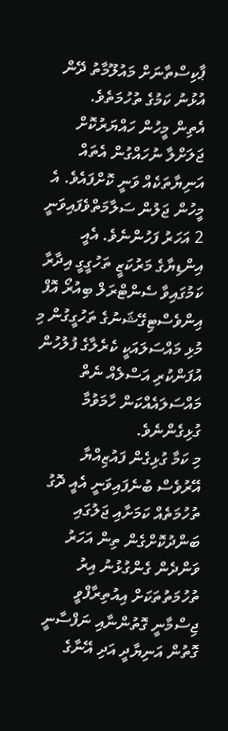ޕާކިސްތާނަށް މައުލޫމާތު ދޭން އުޅުނު ކަމުގެ ތުހުމަތެވެ.
އެތިން މީހުން ހައްޔަރުކޮށް ޖަލަށްލާ ނުހައްގުން އެތައް އަނިޔާތަކެއް ވަނީ ކޮށްފައެވެ. އެ މީހުން ޖަލުން ސަލާމަތްވެފައިވަނީ 2 އަހަރު ފަހުންނެވެ. އެއީ އިންޑިޔާގެ މަރުކަޒީ ތަހުގީގީ އިދާރާ ކަމުގައިވާ ސެންޓްރަލް ބިއުރޯ އޮފް އިންވެސްޓިގޭޝަނުގެ ތަހުގީގުން މި މުޅި މައްސަލައަކީ ކެރެލާގެ ފުލުހުން އުފަންކުރި އަސްލެއް ނެތް މައްސަލައެއްކަން ހާމަވުމާ ގުޅިގެންނެވެ.
މި ކަމާ ގުޅިގެން ފައުޒިއްޔާ އޭރުވެސް ބުނެފައިވަނީ އެއީ ދޮގު ތުހުމަތެއް ކަމަށާއި ޖަލުގައި ބަންދުކޮށްގެން ތިން އަހަރު ވަންދެން ގެންގުޅުނު އިރު ތުހުމަތުތަކަށް އިއުތިރާފްވީ ޖިސްމާނީ ގޮތުންނާއި ނަފްސާނީ ގޮތުން އަނިޔާދީ އަދި އޭނާގެ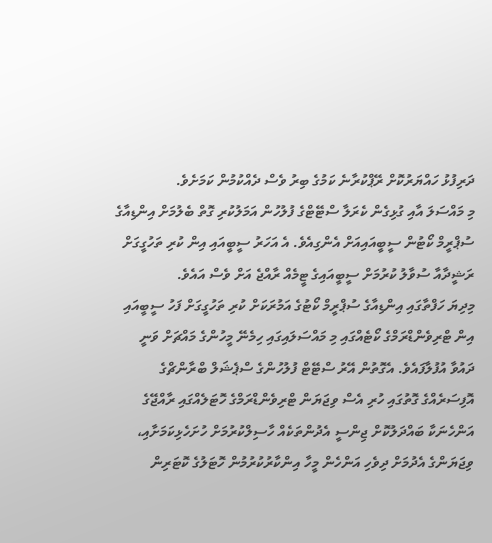ދަރިފުޅު ހައްޔަރުކޮށް ރޭޕްކުރާނެ ކަމުގެ ބިރު ވެސް ދެއްކުމުން ކަމަށެވެ.
މި މައްސަލަ އާއި ގުޅިގެން ކެރަލާ ސްޓޭޓްގެ ފުލުހުން އަމަލުކުރި ގޮތް ބެލުމަށް އިންޑިއާގެ ސުޕްރީމް ކޯޓުން ސީބީއައިއަށް އެންގިއެވެ. އެ އަހަރު ސީބީއައި އިން ކުރި ތަހުގީގަށް ރަޝީދާއާ ސުވާލު ކުރުމަށް ސީބީއައިގެ ޓީމެއް ރާއްޖެ އަށް ވެސް އައެވެ.
މިދިޔަ ހަފްތާގައި އިންޑިއާގެ ސުޕްރީމް ކޯޓުގެ އަމުރަކަށް ކުރި ތަހުގީގަށް ފަހު ސީބީއައި އިން ޓްރިވެންޑްރަމްގެ ކޯޓެއްގައި މި މައްސަލައިގައި ހިމެނޭ މީހުންގެ މައްޗަށް ވަނީ ދައުވާ އުފުލާފައެވެ. އެގޮތުން އޭރު ސްޓޭޓް ފުލުހުންގެ ސްޕެޝަލް ބްރާންޗްގެ އޮފިސަރެއްގެ ގޮތުގައި ހުރި އެސް ވިޖަޔަން ޓްރިވެންޑްރަމްގެ ހޮޓަލެއްގައި ރާއްޖޭގެ އަންހެނަކާ ބައްދަލުކޮށް ޖިންސީ އެދުންތަކެއް ހާސިލްކުރުމަށް ހުށަހެޅިކަމަށާއި، ވިޖަޔަންގެ އެދުމަށް ދިވެހި އަންހެން މީހާ އިންކާރުކުރުމުން ހޮޓަލުގެ ކޮޓަރިން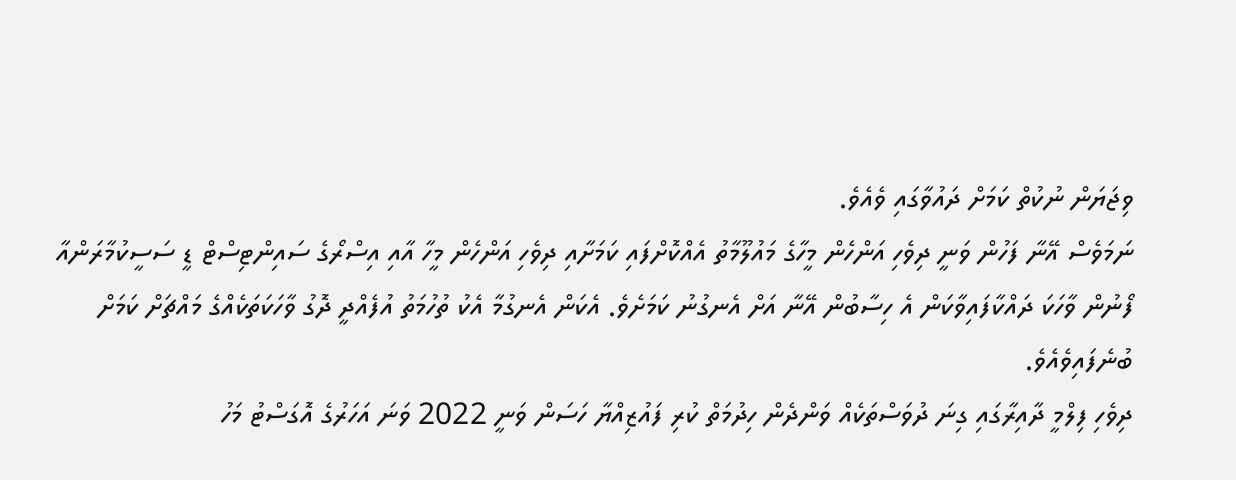ވިޖަޔަން ނުކުތް ކަމަށް ދައުވާގައި ވެއެވެ.
ނަމަވެސް އޭނާ ފަހުން ވަނީ ދިވެހި އަންހެން މީހާގެ މައުލޫމާތު އެއްކޮށްފައި ކަމަށާއި ދިވެހި އަންހެން މީހާ އާއި އިސްރޯގެ ސައިންޓިސްޓް ޑީ ސަސީކުމާރަންއާ ފޯނުން ވާހަކަ ދައްކާފައިވާކަން އެ ހިސާބުން އޭނާ އަށް އެނގުނު ކަމަށެވެ. އެކަން އެނގުމާ އެކު ތުހުމަތު އުފެއްދީ ދޮގު ވާހަކަތަކެއްގެ މައްޗަށް ކަމަށް ބުނެފައިވެއެވެ.
ދިވެހި ފިލްމީ ދާއިރާގައި ގިނަ ދުވަސްތަކެއް ވަންދެން ހިދުމަތް ކުރި ފައުޒިއްޔާ ހަސަން ވަނީ 2022 ވަނަ އަހަރުގެ އޮގަސްޓު މަހު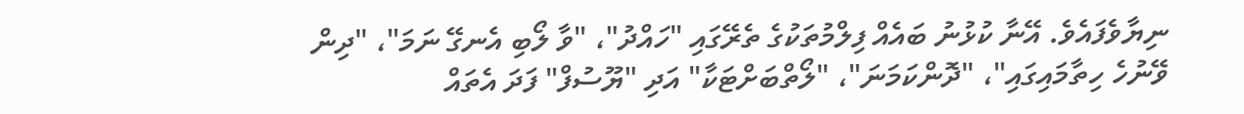ނިޔާވެފައެވެ. އޭނާ ކުޅުނު ބައެއް ފިލްމުތަކުގެ ތެރޭގައި "ހައްދު"، "ވާ ލޯބި އެނގޭ ނަމަ"، "ދިން ވޭނުހެ ހިތާމައިގައި"، "ދޮންކަމަނަ"، "ލޯތްބަށްޓަކާ" އަދި "ޔޫސުފް" ފަދަ އެތައް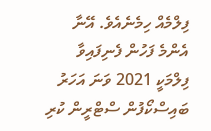ފިލްމެއް ހިމެނެއެވެ. އޭނާ އެންމެ ފަހުން ފެނިފައިވާ ފިލްމަކީ 2021 ވަނަ އަހަރު ބައިސްކޯފުން ސްޓްރީން ކުރި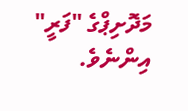މަދޮށިޕްގެ "ފަރީ" އިންނެވެ.